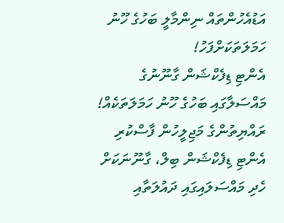އަޑުއެހުންތައް ނިންމާލީ ބަހުގެ ހޫނު ހަމަލަތަކަށްފަހު!
އެންޓި ޑިފެކްޝަން ގާނޫނުގެ މައްސަލާގައި ބަހުގެ ހޫނު ހަމަލަތަކެއް!
ރައްޔިތުންގެ މަޖިލީހުން ފާސްކުރި އެންޓި ޑިފެކްޝަން ބިލް، ގާނޫނަކަށް ހެދި މައްސަލައިގައި ދައުލަތާއި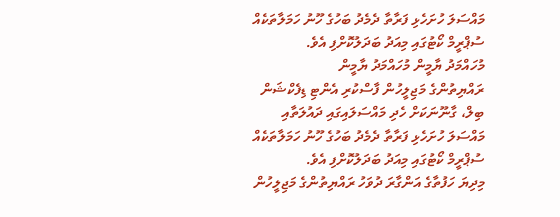މައްސަލަ ހުށަހެޅި ފަރާތާ ދެމެދު ބަހުގެ ހޫނު ހަމަލާތަކެއް ސުޕްރީމް ކޯޓުގައި މިއަދު ބަދަލުކޮށްފި އެވެ.
މުހައްމަދު ޔާމީން މުހައްމަދު ޔާމީން
ރައްޔިތުންގެ މަޖިލީހުން ފާސްކުރި އެންޓި ޑިފެކްޝަން ބިލް، ގާނޫނަކަށް ހެދި މައްސަލައިގައި ދައުލަތާއި މައްސަލަ ހުށަހެޅި ފަރާތާ ދެމެދު ބަހުގެ ހޫނު ހަމަލާތަކެއް ސުޕްރީމް ކޯޓުގައި މިއަދު ބަދަލުކޮށްފި އެވެ.
މިދިޔަ ހަފުތާގެ އަންގާރަ ދުވަހު ރައްޔިތުންގެ މަޖިލީހުން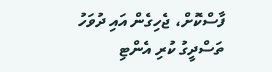ފާސްކޮށް، ޖެހިގެން އައި ދުވަހު ތަސްދީގު ކުރި އެންޓި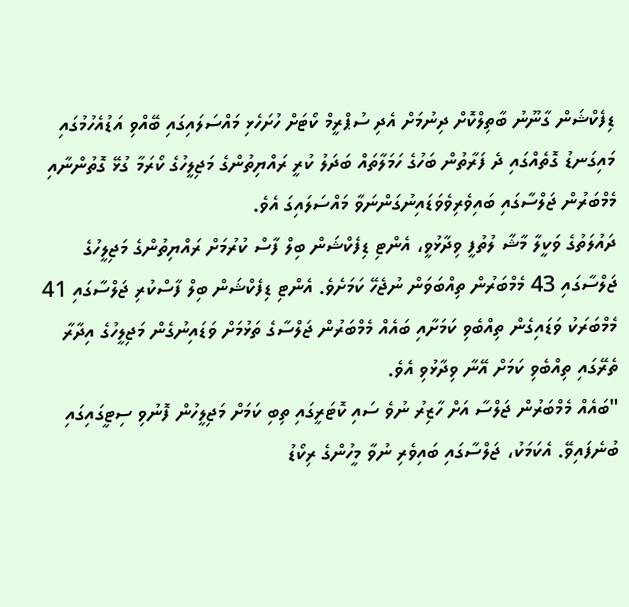ޑިފެކްޝަން ގާނޫނު ބާތިލްކޮށް ދިނުމަށް އެދި ސުޕްރީމް ކޯޓަށް ހުށަހެޅި މައްސަލައިގައި ބޭއްވި އަޑުއެހުމުގައި މައިގަނޑު ގޮތެއްގައި ދެ ފަރާތުން ބަހުގެ ހަމަލާތައް ބަދަލު ކުރީ ރައްޔިތުންގެ މަޖިލީހުގެ ކޯރަމާ ގުޅޭ ގޮތުންނާއި މެމްބަރުން ޖަލްސާގައި ބައިވެރިވެވަޑައިނުގަންނަވާ މައްސަލައިގަ އެވެ.
ދައުލަތުގެ ވަކީލާ މާޝާ ލުތުފީ ވިދާޅުވީ، އެންޓި ޑިފެކްޝަން ބިލް ފާސް ކުރުމަށް ރައްޔިތުންގެ މަޖިލީހުގެ ޖަލްސާގައި 43 މެމްބަރުން ތިއްބަވަން ނުޖެހޭ ކަމަށެވެ. އެންޓި ޑިފެކްޝަން ބިލް ފާސްކުރި ޖަލްސާގައި 41 މެމްބަރަކު ވަޑައިގެން ތިއްބެވި ކަމަށާއި ބައެއް މެމްބަރުން ޖަލްސާގެ ތަޅުމަށް ވަޑައިނުގެން މަޖިލީހުގެ އިދާރާ ތެރޭގައި ތިއްބެވި ކަމަށް އޭނާ ވިދާޅުވި އެވެ.
"ބައެއް މެމްބަރުން ޖަލްސާ އަށް ހާޒިރު ނުވެ ސައި ކޮޓަރީގައި ތިބި ކަމަށް މަޖިލީހުން ފޮނުވި ސިޓީގައިގައި ބުނެފައިވޭ. އެކަމަކު، ޖަލްސާގައި ބައިވެރި ނުވާ މީހުންގެ ރިކޯޑު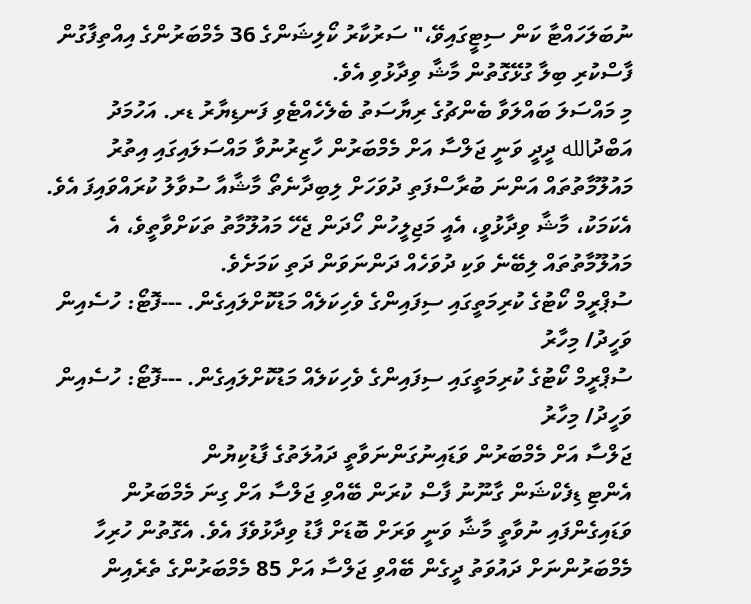ނުބަލަހައްޓާ ކަން ސިޓީގައިވޭ،" ސަރުކާރު ކޯލިޝަންގެ 36 މެމްބަރުންގެ އިއްތިފާގުން ފާސްކުރި ބިލާ ގުޅޭގޮތުން މާޝާ ވިދާޅުވި އެވެ.
މި މައްސަލަ ބައްލަވާ ބެންޗުގެ ރިޔާސަތު ބެލެހެއްޓެވި ފަނޑިޔާރު ޑރ. އަހުމަދު އަބްދުالله ދީދީ ވަނީ ޖަލްސާ އަށް މެމްބަރުން ހާޒިރުނުވާ މައްސަލައިގައި އިތުރު މައުލޫމާތުތައް އަންނަ ބުރާސްފަތި ދުވަހަށް ލިބިދާނެތޯ މާޝާއާ ސުވާލު ކުރައްވައިފަ އެވެ. އެކަމަކު، މާޝާ ވިދާޅުވީ، އެއީ މަޖިލީހުން ހޯދަން ޖެހޭ މައުލޫމާތު ތަކަށްވާތީވެ، އެ މައުލޫމާތުތައް ލިބޭނެ ވަކި ދުވަހެއް ދަންނަވަން ދަތި ކަމަށެވެ.
ސުޕްރީމް ކޯޓުގެ ކުރިމަތީގައި ސިފައިންގެ ވެހިކަލެއް މަޑުކޮށްލައިގެން. ---ފޮޓޯ: ހުސެއިން ވަހީދު/ މިހާރު
ސުޕްރީމް ކޯޓުގެ ކުރިމަތީގައި ސިފައިންގެ ވެހިކަލެއް މަޑުކޮށްލައިގެން. ---ފޮޓޯ: ހުސެއިން ވަހީދު/ މިހާރު
ޖަލްސާ އަށް މެމްބަރުން ވަޑައިނުގަންނަވާތީ ދައުލަތުގެ ފާޑުކިޔުން
އެންޓި ޑިފެކްޝަން ގާނޫނު ފާސް ކުރަން ބޭއްވި ޖަލްސާ އަށް ގިނަ މެމްބަރުން ވަޑައިގެންފައި ނުވާތީ މާޝާ ވަނީ ވަރަށް ބޮޑަށް ފާޑު ވިދާޅުވެފަ އެވެ. އެގޮތުން ހުރިހާ މެމްބަރުންނަށް ދައުވަތު ދީގެން ބޭއްވި ޖަލްސާ އަށް 85 މެމްބަރުންގެ ތެރެއިން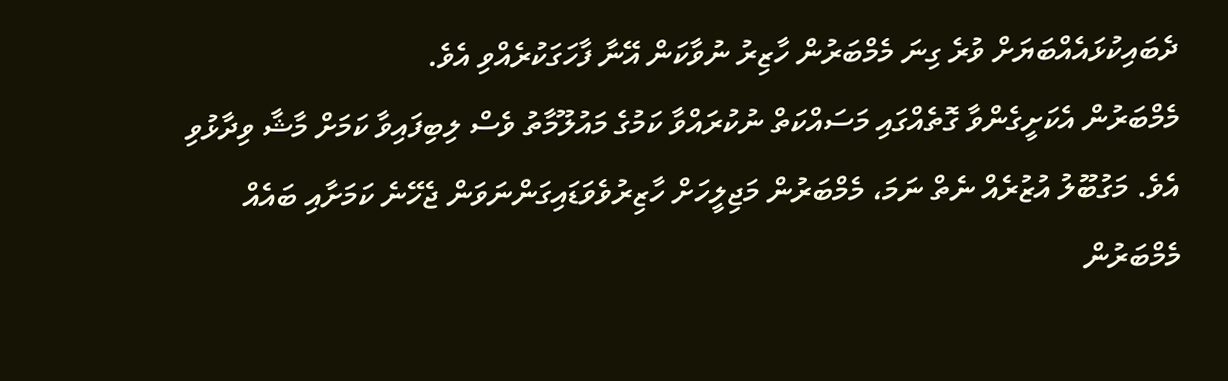ދެބައިކުޅައެއްބަޔަށް ވުރެ ގިނަ މެމްބަރުން ހާޒިރު ނުވާކަން އޭނާ ފާހަގަކުރެއްވި އެވެ.
މެމްބަރުން އެކަށީގެންވާ ގޮތެއްގައި މަސައްކަތް ނުކުރައްވާ ކަމުގެ މައުލޫމާތު ވެސް ލިބިފައިވާ ކަމަށް މާޝާ ވިދާޅުވި އެވެ. މަގުބޫލު އުޒުރެއް ނެތް ނަމަ، މެމްބަރުން މަޖިލީހަށް ހާޒިރުވެވަޑައިގަންނަވަން ޖެހޭނެ ކަމަށާއި ބައެއް މެމްބަރުން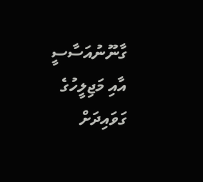ގާނޫނުއަސާސީ އާއި މަޖިލީހުގެ ގަވައިދަށް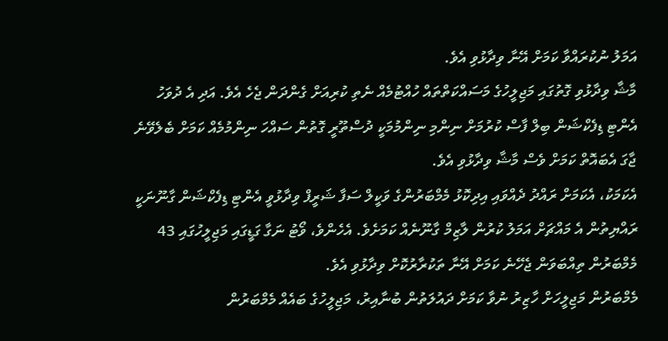އަމަލު ނުކުރައްވާ ކަމަށް އޭނާ ވިދާޅުވި އެވެ.
މާޝާ ވިދާޅުވި ގޮތުގައި މަޖިލީހުގެ މަސައްކަތްތައް ހުއްޓުމެއް ނެތި ކުރިއަށް ގެންދަން ޖެހެ އެވެ. އަދި އެ ދުވަހު އެންޓި ޑިފެކްޝަން ބިލް ފާސް ކުރުމަށް ނިންމި ނިންމުމަކީ ދުސްތޫރީ ގޮތުން ސައްހަ ނިންމުމެއް ކަމަށް ބެލެވޭނެ ޖާގަ އެބައޮތް ކަމަށް ވެސް މާޝާ ވިދާޅުވި އެވެ.
އެކަމަކު، އެކަމަށް ރައްދު ދެއްވައި އިދިކޮޅު މެމްބަރުންގެ ވަކީލް ސަފާ ޝަރީފް ވިދާޅުވީ އެންޓި ޑިފެކްޝަން ގާނޫނަކީ ރައްޔިތުން އެ މައްޗަށް އަމަލު ކުރުން ލާޒިމް ގާނޫނެއް ކަމަށެވެ. އެހެންވެ، ވޯޓު ނަގާ ގަޑީގައި މަޖިލީހުގައި 43 މެމްބަރުން ތިއްބަވަން ޖެހޭނެ ކަމަށް އޭނާ ތަކުރާރުކޮށް ވިދާޅުވި އެވެ.
މެމްބަރުން މަޖިލީހަށް ހާޒިރު ނުވާ ކަމަށް ދައުލަތުން ބުނާއިރު، މަޖިލީހުގެ ބައެއް މެމްބަރުން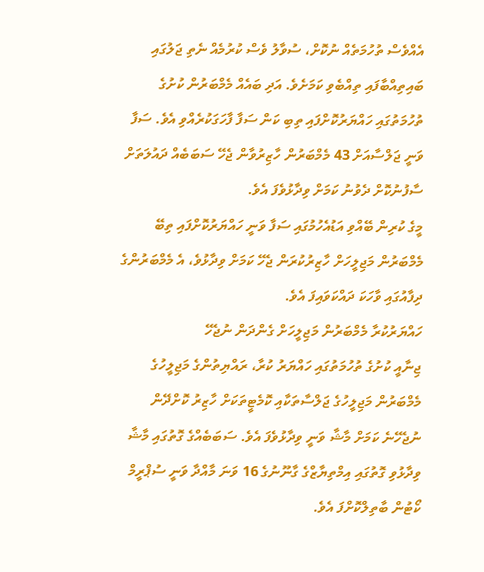އެއްވެސް ތުހުމަތެއް ނުކޮށް، ސުވާލު ވެސް ކުރުމެއް ނެތި ޖަލުގައި ބައިތިއްބާފައި ތިއްބެވި ކަމަށެވެ. އަދި ބައެއް މެމްބަރުން ކުށުގެ ތުހުމަތުގައި ހައްޔަރުކޮށްފައި ތިބި ކަން ސަފާ ފާހަގަކުރެއްވި އެވެ. ސަފާ ވަނީ ޖަލްސާއަށް 43 މެމްބަރުން ހާޒިރުވާން ޖެހޭ ސަބަބެއް ދައުލަތަށް ސާފުނުކޮށް ދެވުނު ކަމަށް ވިދާޅުވެފަ އެވެ.
މީގެ ކުރިން ބޭއްވި އަޑުއެހުމުގައި ސަފާ ވަނީ ހައްޔަރުކޮށްފައި ތިބޭ މެމްބަރުން މަޖިލީހަށް ހާޒިރުކުރަން ޖެހޭ ކަމަށް ވިދާޅުވެ، އެ މެމްބަރުންގެ ދިފާއުގައި ވާހަކަ ދައްކަވައިފަ އެވެ.
ހައްޔަރުކުރާ މެމްބަރުން މަޖިލީހަށް ގެންދަން ނުޖެހޭ
ޖިނާއީ ކުށުގެ ތުހުމަތުގައި ހައްޔަރު ކުރާ، ރައްޔިތުންގެ މަޖިލީހުގެ މެމްބަރުން މަޖިލީހުގެ ޖަލްސާތަކާއި ކޮމެޓީތަކަށް ހާޒިރު ކޮށްދޭން ނުޖެހޭނެ ކަމަށް މާޝާ ވަނީ ވިދާޅުވެފަ އެވެ. ސަބަބެއްގެ ގޮތުގައި މާޝާ ވިދާޅުވި ގޮތުގައި އިމްތިޔާޒްގެ ގާނޫނުގެ 16 ވަނަ މާއްދާ ވަނީ ސުޕްރީމް ކޯޓުން ބާތިލްކޮށްފަ އެވެ.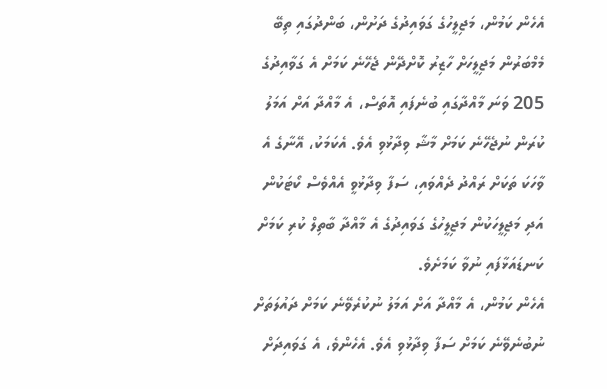އެހެން ކަމުން، މަޖިލީހުގެ ގަވައިދުގެ ދަށުން، ބަންދުގައި ތިބޭ މެމްބަރުން މަޖިލީހަށް ހާޒިރު ކޮށްދޭން ޖެހޭނެ ކަމަށް އެ ގަވާއިދުގެ 205 ވަނަ މާއްދާގައި ބުނެފައި އޮތަސް، އެ މާއްދާ އަށް އަމަލު ކުރަން ނުޖެހޭނެ ކަމަށް މާޝާ ވިދާޅުވި އެވެ. އެކަމަކު، އޭނާގެ އެ ވާހަކަ ތަކަށް ރައްދު ދެއްވައި، ސަފާ ވިދާޅުވީ އެއްވެސް ކޯޓަކުން އަދި މަޖިލީހަކުން މަޖިލީހުގެ ގަވައިދުގެ އެ މާއްދާ ބާތިލް ކުރި ކަމަށް ކަނޑައަޅާފައި ނުވާ ކަމަށެވެ.
އެހެން ކަމުން، އެ މާއްދާ އަށް އަމަލު ނުކުރެވޭނެ ކަމަށް ދައުލަތަށް ނުބުނެވޭނެ ކަމަށް ސަފާ ވިދާޅުވި އެވެ. އެހެންވެ، އެ ގަވައިދަށް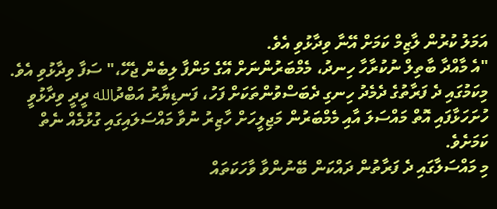އަމަލު ކުރުން ލާޒިމް ކަމަށް އޭނާ ވިދާޅުވި އެވެ.
"އެ މާއްދާ ބާތިލް ނުކުރާހާ ހިނދު، މެމްބަރުންނަށް އޭގެ މަންފާ ލިބެން ޖެހޭ،" ސަފާ ވިދާޅުވި އެވެ.
މިކަމުގައި ދެ ފަރާތުގެ ދެމެދު ހިނގި ދެބަސްވުންތަކަށް ފަހު، ފަނޑިޔާރު އަބްދުالله ދީދީ ވިދާޅުވީ ހުށަހަޅާފައި އޮތް މައްސަލަ އާއި މެމްބަރުން މަޖިލީހަށް ހާޒިރު ނުވާ މައްސަލައިގައި ގުޅުމެއް ނެތް ކަމަށެވެ.
މި މައްސަލާގައި ދެ ފަރާތުން ދައްކަން ބޭނުންވާ ވާހަކަތައް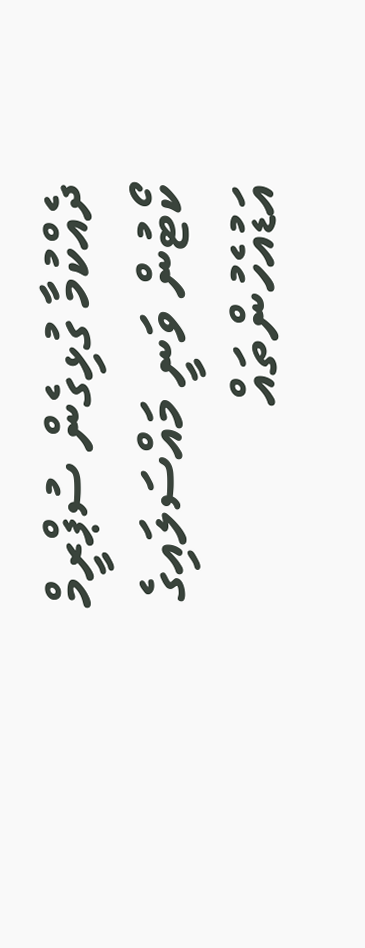ދެއްކުމާ ގުޅިގެން ސުޕްރީމް ކޯޓުން ވަނީ މައްސަލައިގެ އަޑުއެހުންތައް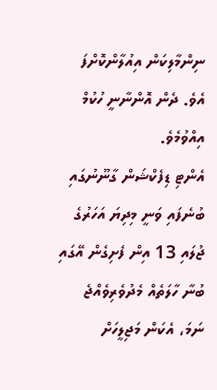ނިންމާލިކަން އިއުލާންކޮށްފަ އެވެ. ދެން އޮންނާނީ ހުކުމް އިއްވުމެވެ.
އެންޓި ޑިފެކްޝަން ގާނޫނުގައި ބުނެފައި ވަނީ މިދިޔަ އަހަރުގެ ޖުލައި 13 އިން ފެށިގެން އޭގައި ބުނާ ހާލަތެއް މެދުވެރިވެއްޖެ ނަމަ، އެކަން މަޖިލީހަށް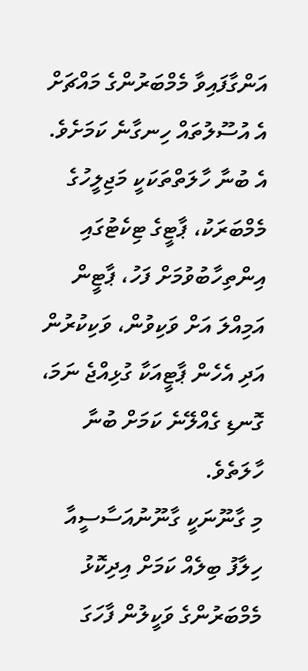އަންގާފައިވާ މެމްބަރުންގެ މައްޗަށް އެ އުސޫލުތައް ހިނގާނެ ކަމަށެވެ. އެ ބުނާ ހާލަތްތަކަކީ މަޖިލީހުގެ މެމްބަރަކު، ޕާޓީގެ ޓިކެޓުގައި އިންތިހާބުވުމަށް ފަހު، ޕާޓީން އަމިއްލަ އަށް ވަކިވުން، ވަކިކުރުން އަދި އެހެން ޕާޓީއަކާ ގުޅިއްޖެ ނަމަ، ގޮނޑި ގެއްލޭނެ ކަމަށް ބުނާ ހާލަތެވެ.
މި ގާނޫނަކީ ގާނޫނުއަސާސީއާ ހިލާފު ބިލެއް ކަމަށް އިދިކޮޅު މެމްބަރުންގެ ވަކީލުން ފާހަގަ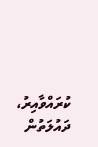ކުރައްވާއިރު، ދައުލަތުން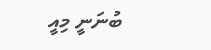ބުނަނީ މިއީ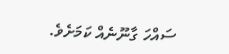ސައްހަ ގާނޫނެއް ކަމަށެވެ.